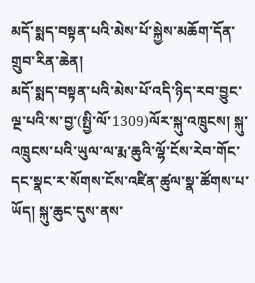མདོ་སྨད་བསྟན་པའི་མེས་པོ་སྐྱེས་མཆོག་དོན་གྲུབ་རིན་ཆེན།
མདོ་སྨད་བསྟན་པའི་མེས་པོ་འདི་ཉིད་རབ་བྱུང་ལྔ་པའི་ས་བྱ་(སྤྱི་ལོ་1309)ལོར་སྐུ་འཁྲུངས། སྐུ་འཁྲུངས་པའི་ཡུལ་ལ་རྨ་ཆུའི་ལྷོ་ངོས་རེབ་གོང་དང་སྣང་ར་སོགས་ངོས་འཛིན་ཚུལ་སྣ་ཚོགས་པ་ཡོད། སྐུ་ཆུང་དུས་ནས་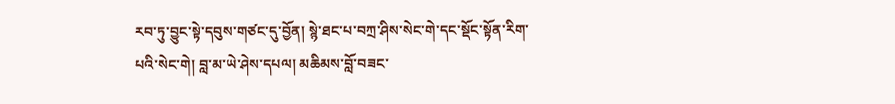རབ་ཏུ་བྱུང་སྟེ་དབུས་གཙང་དུ་བྱོན། སྙེ་ཐང་པ་བཀྲ་ཤིས་སེང་གེ་དང་སྡོང་སྟོན་རིག་པའི་སེང་གེ། བླ་མ་ཡེ་ཤེས་དཔལ། མཆིམས་བློ་བཟང་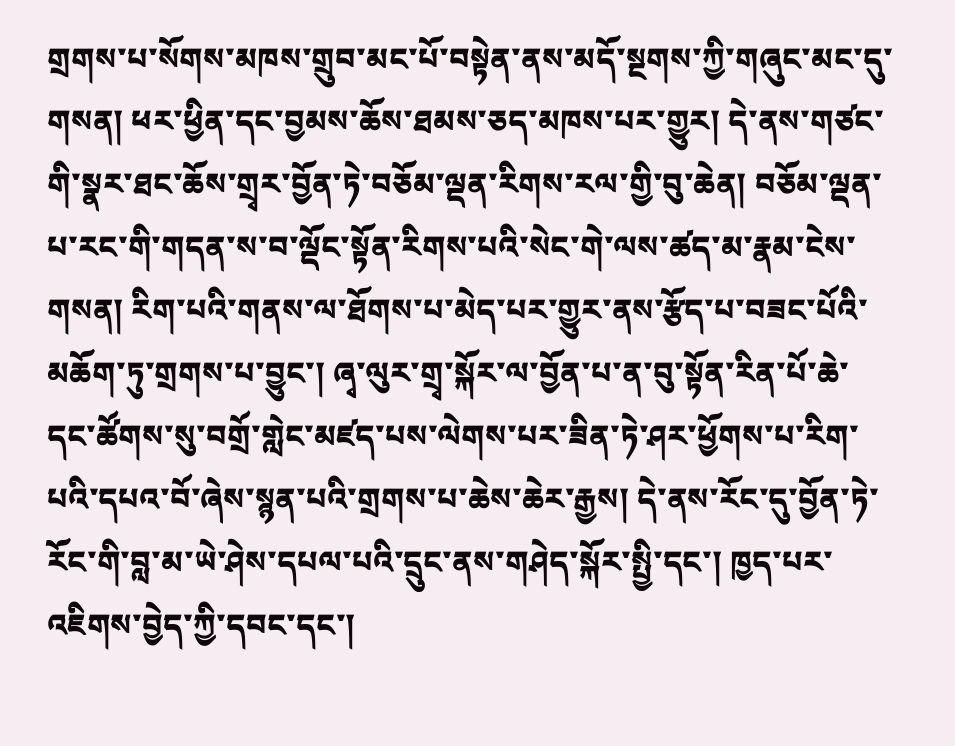གྲགས་པ་སོགས་མཁས་གྲུབ་མང་པོ་བསྟེན་ནས་མདོ་སྔགས་ཀྱི་གཞུང་མང་དུ་གསན། ཕར་ཕྱིན་དང་བྱམས་ཆོས་ཐམས་ཅད་མཁས་པར་གྱུར། དེ་ནས་གཙང་གི་སྣར་ཐང་ཆོས་གྲྭར་བྱོན་ཏེ་བཅོམ་ལྡན་རིགས་རལ་གྱི་བུ་ཆེན། བཅོམ་ལྡན་པ་རང་གི་གདན་ས་བ་ལྡོང་སྟོན་རིགས་པའི་སེང་གེ་ལས་ཚད་མ་རྣམ་ངེས་གསན། རིག་པའི་གནས་ལ་ཐོགས་པ་མེད་པར་གྱུར་ནས་རྩོད་པ་བཟང་པོའི་མཆོག་ཏུ་གྲགས་པ་བྱུང་། ཞྭ་ལུར་གྲྭ་སྐོར་ལ་བྱོན་པ་ན་བུ་སྟོན་རིན་པོ་ཆེ་དང་ཚོགས་སུ་བགྲོ་གླེང་མཛད་པས་ལེགས་པར་ཟིན་ཏེ་ཤར་ཕྱོགས་པ་རིག་པའི་དཔའ་བོ་ཞེས་སྙན་པའི་གྲགས་པ་ཆེས་ཆེར་རྒྱས། དེ་ནས་རོང་དུ་བྱོན་ཏེ་རོང་གི་བླ་མ་ཡེ་ཤེས་དཔལ་པའི་དྲུང་ནས་གཤེད་སྐོར་སྤྱི་དང་། ཁྱད་པར་འཇིགས་བྱེད་ཀྱི་དབང་དང་།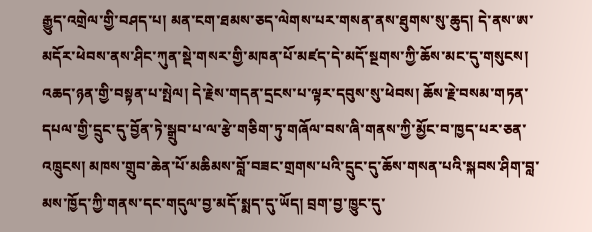རྒྱུད་འགྲེལ་གྱི་བཤད་པ། མན་ངག་ཐམས་ཅད་ལེགས་པར་གསན་ནས་ཐུགས་སུ་ཆུད། དེ་ནས་ཨ་མདོར་ཕེབས་ནས་ཤིང་ཀུན་སྡེ་གསར་གྱི་མཁན་པོ་མཛད་དེ་མདོ་སྔགས་ཀྱི་ཆོས་མང་དུ་གསུངས། འཆད་ཉན་གྱི་བསྟན་པ་སྤེལ། དེ་རྗེས་གདན་དྲངས་པ་ལྟར་དབུས་སུ་ཕེབས། ཆོས་རྗེ་བསམ་གཏན་དཔལ་གྱི་དྲུང་དུ་བྱོན་ཏེ་སྒྲུབ་པ་ལ་རྩེ་གཅིག་ཏུ་གཞོལ་བས་ཞི་གནས་ཀྱི་མྱོང་བ་ཁྱད་པར་ཅན་འཁྲུངས། མཁས་གྲུབ་ཆེན་པོ་མཆིམས་བློ་བཟང་གྲགས་པའི་དྲུང་དུ་ཆོས་གསན་པའི་སྐབས་ཤིག་བླ་མས་ཁྱོད་ཀྱི་གནས་དང་གདུལ་བྱ་མདོ་སྨད་དུ་ཡོད། བྲག་བྱ་ཁྱུང་དུ་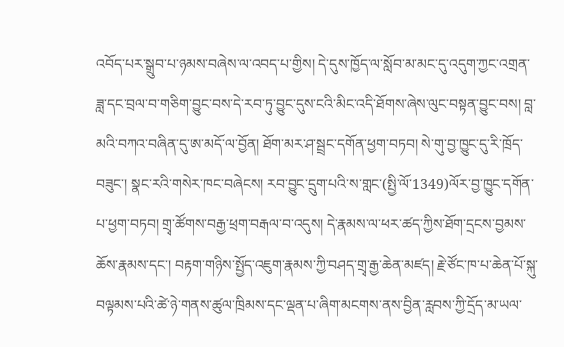འབོད་པར་སྒྲུབ་པ་ཉམས་བཞེས་ལ་འབད་པ་གྱིས། དེ་དུས་ཁྱོད་ལ་སློབ་མ་མང་དུ་འདུག་ཀྱང་འགྲན་ཟླ་དང་བྲལ་བ་གཅིག་བྱུང་བས་དེ་རབ་ཏུ་བྱུང་དུས་ངའི་མིང་འདི་ཐོགས་ཞེས་ལུང་བསྟན་བྱུང་བས། བླ་མའི་བཀའ་བཞིན་དུ་ཨ་མདོ་ལ་བྱོན། ཐོག་མར་ཤ་སྦྲང་དགོན་ཕྱག་བཏབ། སེ་གུ་བྱ་ཁྱུང་དུ་རི་ཁྲོད་བཟུང་། སྣང་རའི་གསེར་ཁང་བཞེངས། རབ་བྱུང་དྲུག་པའི་ས་གླང་(སྤྱི་ལོ་1349)ལོར་བྱ་ཁྱུང་དགོན་པ་ཕྱག་བཏབ། གྲྭ་ཚོགས་བརྒྱ་ཕྲག་བརྒལ་བ་འདུས། དེ་རྣམས་ལ་ཕར་ཚད་ཀྱིས་ཐོག་དྲངས་བྱམས་ཆོས་རྣམས་དང་། བརྟག་གཉིས་སྤྱོད་འཇུག་རྣམས་ཀྱི་བཤད་གྲྭ་རྒྱ་ཆེན་མཛད། རྗེ་ཙོང་ཁ་པ་ཆེན་པོ་སྐུ་བལྟམས་པའི་ཚེ་ཉེ་གནས་ཚུལ་ཁྲིམས་དང་ལྡན་པ་ཞིག་མངགས་ནས་བྱིན་རླབས་ཀྱི་དྲོད་མ་ཡལ་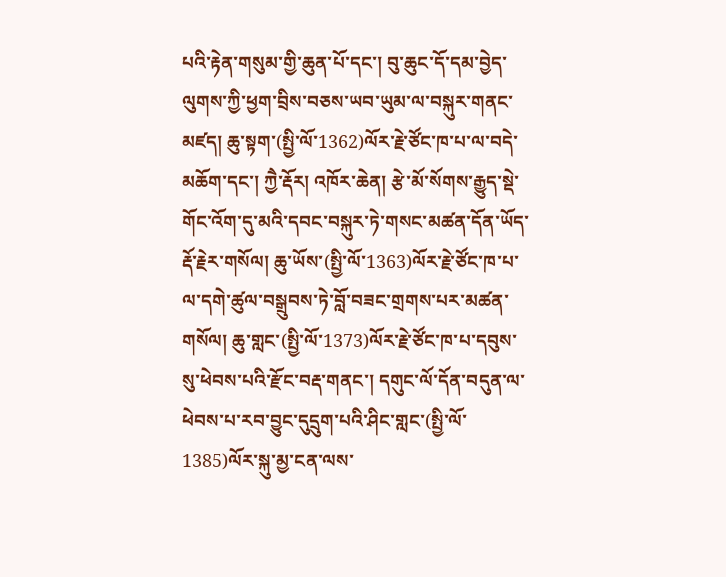པའི་རྟེན་གསུམ་གྱི་ཆུན་པོ་དང་། བུ་ཆུང་དོ་དམ་བྱེད་ལུགས་ཀྱི་ཕྱག་བྲིས་བཅས་ཡབ་ཡུམ་ལ་བསྐུར་གནང་མཛད། ཆུ་སྟག་(སྤྱི་ལོ་1362)ལོར་རྗེ་ཙོང་ཁ་པ་ལ་བདེ་མཆོག་དང་། ཀྱཻ་རྡོར། འཁོར་ཆེན། རྩེ་མོ་སོགས་རྒྱུད་སྡེ་གོང་འོག་དུ་མའི་དབང་བསྐུར་ཏེ་གསང་མཚན་དོན་ཡོད་རྡོ་རྗེར་གསོལ། ཆུ་ཡོས་(སྤྱི་ལོ་1363)ལོར་རྗེ་ཙོང་ཁ་པ་ལ་དགེ་ཚུལ་བསྒྲུབས་ཏེ་བློ་བཟང་གྲགས་པར་མཚན་གསོལ། ཆུ་གླང་(སྤྱི་ལོ་1373)ལོར་རྗེ་ཙོང་ཁ་པ་དབུས་སུ་ཕེབས་པའི་རྫོང་བརྡ་གནང་། དགུང་ལོ་དོན་བདུན་ལ་ཕེབས་པ་རབ་བྱུང་དུདྲུག་པའི་ཤིང་གླང་(སྤྱི་ལོ་1385)ལོར་སྐུ་མྱ་ངན་ལས་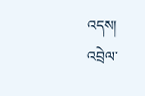འདས།
འབྲེལ་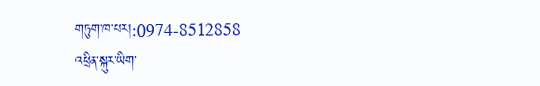གཏུག་ཁ་པར།:0974-8512858
འཕྲིན་སྐུར་ཡིག་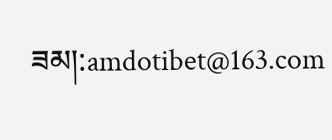ཟམ།:amdotibet@163.com